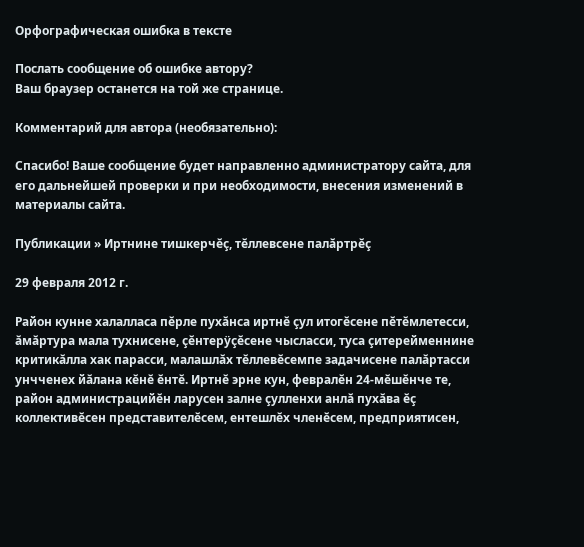Орфографическая ошибка в тексте

Послать сообщение об ошибке автору?
Ваш браузер останется на той же странице.

Комментарий для автора (необязательно):

Спасибо! Ваше сообщение будет направленно администратору сайта, для его дальнейшей проверки и при необходимости, внесения изменений в материалы сайта.

Публикации » Иртнине тишкерчĕç, тĕллевсене палăртрĕç

29 февраля 2012 г.

Район кунне халалласа пĕрле пухăнса иртнĕ çул итогĕсене пĕтĕмлетесси, ăмăртура мала тухнисене, çĕнтерÿçĕсене чысласси, туса çитерейменнине критикăлла хак парасси, малашлăх тĕллевĕсемпе задачисене палăртасси унчченех йăлана кĕнĕ ĕнтĕ. Иртнĕ эрне кун, февралĕн 24-мĕшĕнче те, район администрацийĕн ларусен залне çулленхи анлă пухăва ĕç коллективĕсен представителĕсем, ентешлĕх членĕсем, предприятисен,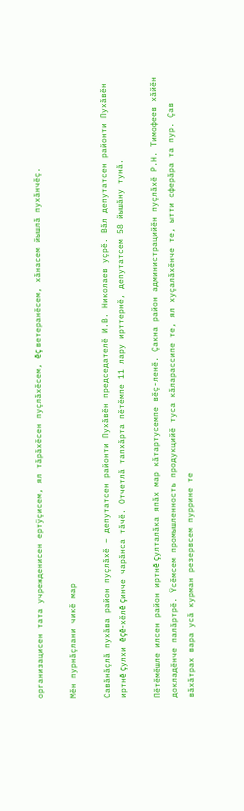организацисен тата учрежденисен ертÿçисем, ял тăрăхĕсен пуçлăхĕсем, ĕç ветеранĕсем, хăнасем йышлă пухăнчĕç.

Мĕн пурнăçлани чикĕ мар

Савăнăçлă пухăва район пуçлăхĕ – депутатсен районти Пухăвĕн председателĕ И.В. Николаев уçрĕ. Вăл депутатсен районти Пухăвĕн иртнĕ çулхи ĕçĕ-хĕлĕ çинче чарăнса тăчĕ. Отчетлă тапхăрта пĕтĕмпе 11 лару ирттернĕ, депутатсем 58 йышăну тунă.

Пĕтĕмĕшле илсен район иртнĕ çулталăка япăх мар кăтартусемпе вĕç-ленĕ. Çакна район администрацийĕн пуçлăхĕ Р.Н. Тимофеев хăйĕн докладĕнче палăртрĕ. Ÿсĕмсем промышленность продукцийĕ туса кăларассипе те, ял хуçалăхĕнче те, ытти сферăра та пур. Çав вăхăтрах вара усă курман резервсем пуррине те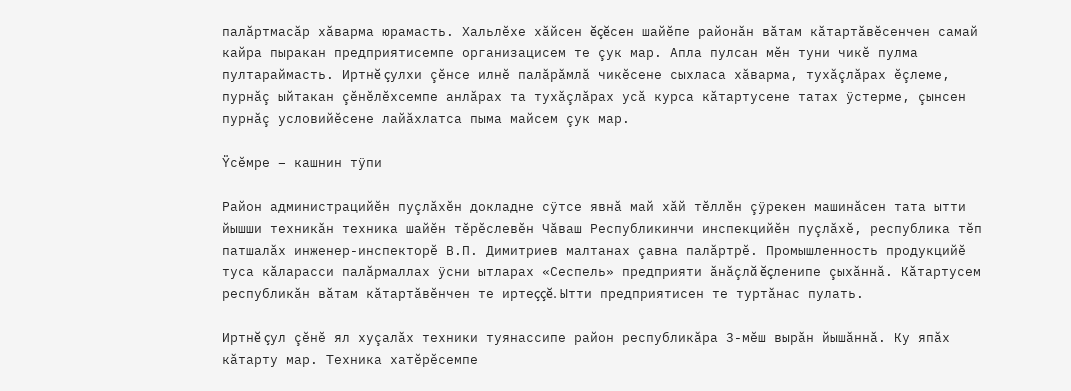палăртмасăр хăварма юрамасть. Хальлĕхе хăйсен ĕçĕсен шайĕпе районăн вăтам кăтартăвĕсенчен самай кайра пыракан предприятисемпе организацисем те çук мар. Апла пулсан мĕн туни чикĕ пулма пултараймасть. Иртнĕ çулхи çĕнсе илнĕ палăрăмлă чикĕсене сыхласа хăварма, тухăçлăрах ĕçлеме, пурнăç ыйтакан çĕнĕлĕхсемпе анлăрах та тухăçлăрах усă курса кăтартусене татах ÿстерме, çынсен пурнăç условийĕсене лайăхлатса пыма майсем çук мар.

Ÿсĕмре – кашнин тÿпи

Район администрацийĕн пуçлăхĕн докладне сÿтсе явнă май хăй тĕллĕн çÿрекен машинăсен тата ытти йышши техникăн техника шайĕн тĕрĕслевĕн Чăваш Республикинчи инспекцийĕн пуçлăхĕ, республика тĕп патшалăх инженер-инспекторĕ В.П. Димитриев малтанах çавна палăртрĕ. Промышленность продукцийĕ туса кăларасси палăрмаллах ÿсни ытларах «Сеспель» предприяти ăнăçлă ĕçленипе çыхăннă. Кăтартусем республикăн вăтам кăтартăвĕнчен те иртеççĕ. Ытти предприятисен те туртăнас пулать.

Иртнĕ çул çĕнĕ ял хуçалăх техники туянассипе район республикăра 3-мĕш вырăн йышăннă. Ку япăх кăтарту мар. Техника хатĕрĕсемпе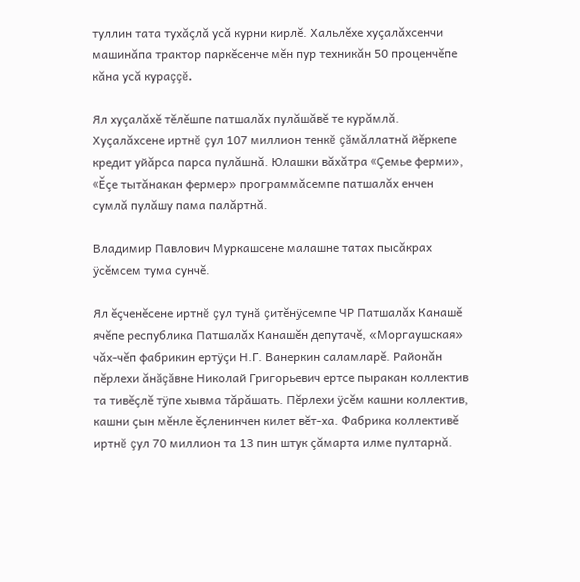туллин тата тухăçлă усă курни кирлĕ. Хальлĕхе хуçалăхсенчи машинăпа трактор паркĕсенче мĕн пур техникăн 50 проценчĕпе кăна усă кураççĕ.

Ял хуçалăхĕ тĕлĕшпе патшалăх пулăшăвĕ те курăмлă. Хуçалăхсене иртнĕ çул 107 миллион тенкĕ çăмăллатнă йĕркепе кредит уйăрса парса пулăшнă. Юлашки вăхăтра «Çемье ферми», «Ĕçе тытăнакан фермер» программăсемпе патшалăх енчен сумлă пулăшу пама палăртнă.

Владимир Павлович Муркашсене малашне татах пысăкрах ÿсĕмсем тума сунчĕ.

Ял ĕçченĕсене иртнĕ çул тунă çитĕнÿсемпе ЧР Патшалăх Канашĕ ячĕпе республика Патшалăх Канашĕн депутачĕ, «Моргаушская» чăх-чĕп фабрикин ертÿçи Н.Г. Ванеркин саламларĕ. Районăн пĕрлехи ăнăçăвне Николай Григорьевич ертсе пыракан коллектив та тивĕçлĕ тÿпе хывма тăрăшать. Пĕрлехи ÿсĕм кашни коллектив, кашни çын мĕнле ĕçленинчен килет вĕт-ха. Фабрика коллективĕ иртнĕ çул 70 миллион та 13 пин штук çăмарта илме пултарнă.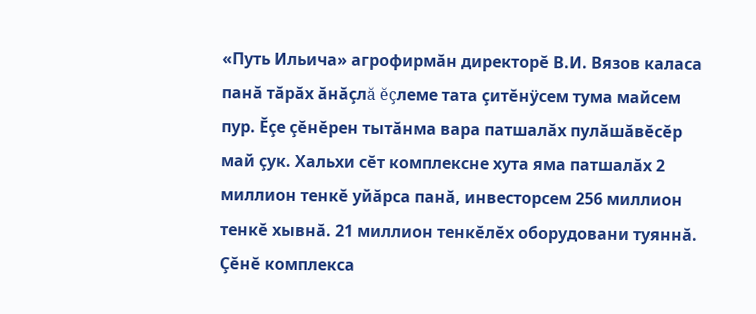«Путь Ильича» агрофирмăн директорĕ В.И. Вязов каласа панă тăрăх ăнăçлă ĕçлеме тата çитĕнÿсем тума майсем пур. Ĕçе çĕнĕрен тытăнма вара патшалăх пулăшăвĕсĕр май çук. Хальхи сĕт комплексне хута яма патшалăх 2 миллион тенкĕ уйăрса панă, инвесторсем 256 миллион тенкĕ хывнă. 21 миллион тенкĕлĕх оборудовани туяннă. Çĕнĕ комплекса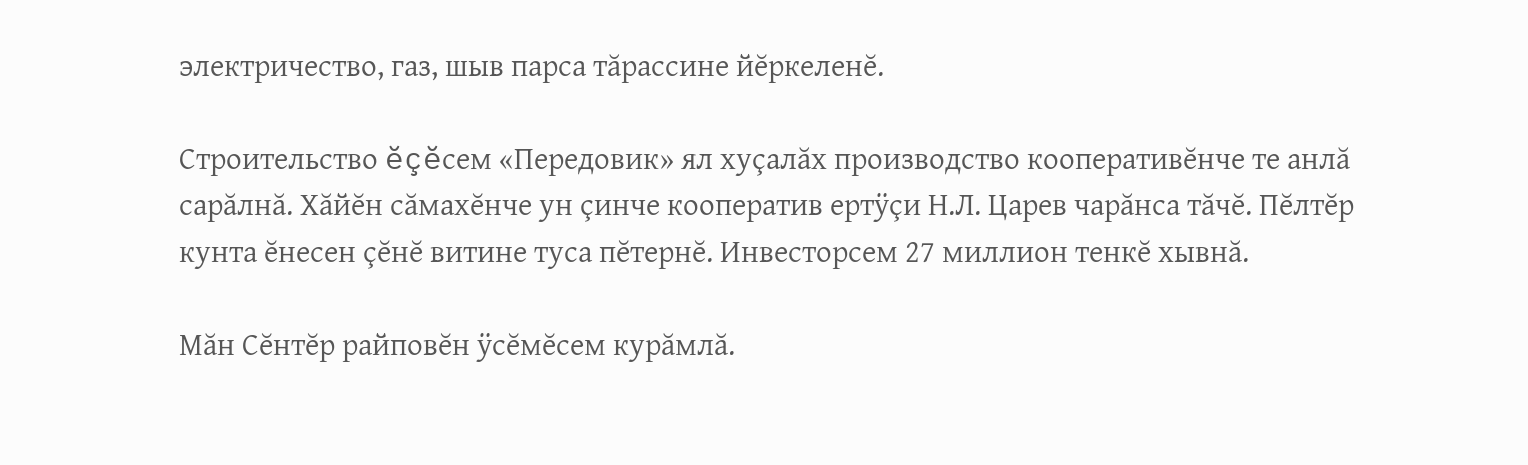электричество, газ, шыв парса тăрассине йĕркеленĕ.

Строительство ĕçĕсем «Передовик» ял хуçалăх производство кооперативĕнче те анлă сарăлнă. Хăйĕн сăмахĕнче ун çинче кооператив ертÿçи Н.Л. Царев чарăнса тăчĕ. Пĕлтĕр кунта ĕнесен çĕнĕ витине туса пĕтернĕ. Инвесторсем 27 миллион тенкĕ хывнă.

Мăн Сĕнтĕр райповĕн ÿсĕмĕсем курăмлă.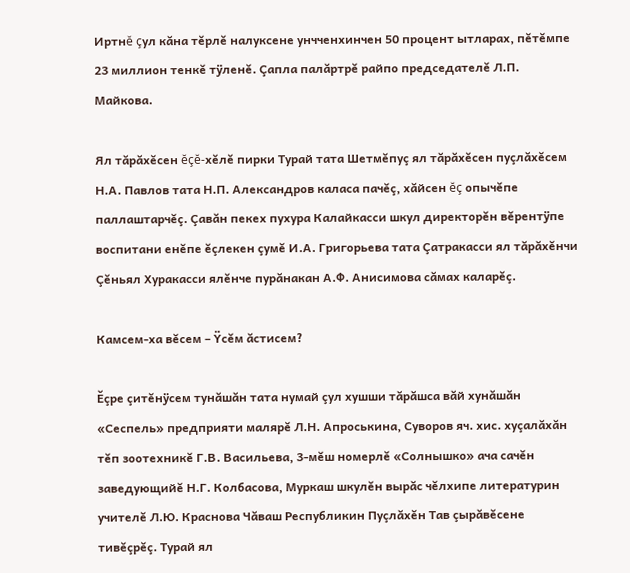Иртнĕ çул кăна тĕрлĕ налуксене унчченхинчен 50 процент ытларах, пĕтĕмпе 23 миллион тенкĕ тÿленĕ. Çапла палăртрĕ райпо председателĕ Л.П. Майкова.

Ял тăрăхĕсен ĕçĕ-хĕлĕ пирки Турай тата Шетмĕпуç ял тăрăхĕсен пуçлăхĕсем Н.А. Павлов тата Н.П. Александров каласа пачĕç, хăйсен ĕç опычĕпе паллаштарчĕç. Çавăн пекех пухура Калайкасси шкул директорĕн вĕрентÿпе воспитани енĕпе ĕçлекен çумĕ И.А. Григорьева тата Çатракасси ял тăрăхĕнчи Çĕньял Хуракасси ялĕнче пурăнакан А.Ф. Анисимова сăмах каларĕç.

Камсем-ха вĕсем – Ÿсĕм ăстисем?

Ĕçре çитĕнÿсем тунăшăн тата нумай çул хушши тăрăшса вăй хунăшăн «Сеспель» предприяти малярĕ Л.Н. Апроськина, Суворов яч. хис. хуçалăхăн тĕп зоотехникĕ Г.В. Васильева, 3-мĕш номерлĕ «Солнышко» ача сачĕн заведующийĕ Н.Г. Колбасова, Муркаш шкулĕн вырăс чĕлхипе литературин учителĕ Л.Ю. Краснова Чăваш Республикин Пуçлăхĕн Тав çырăвĕсене тивĕçрĕç. Турай ял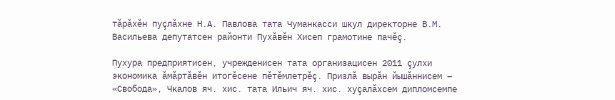тăрăхĕн пуçлăхне Н.А. Павлова тата Чуманкасси шкул директорне В.М. Васильева депутатсен районти Пухăвĕн Хисеп грамотине пачĕç.

Пухура предприятисен, учрежденисен тата организацисен 2011 çулхи экономика ăмăртăвĕн итогĕсене пĕтĕмлетрĕç. Призлă вырăн йышăннисем – «Свобода», Чкалов яч. хис. тата Ильич яч. хис. хуçалăхсем дипломсемпе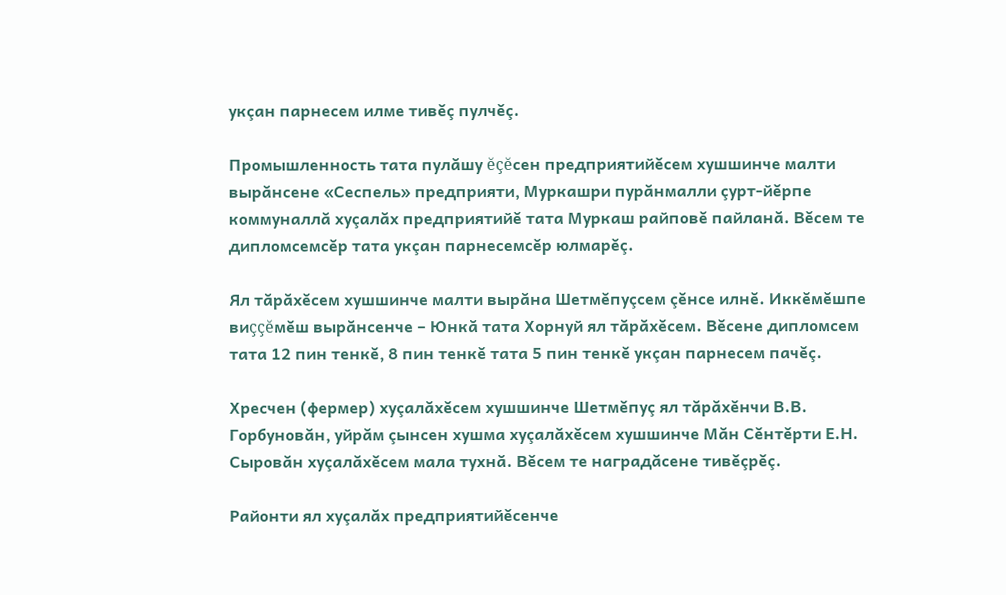укçан парнесем илме тивĕç пулчĕç.

Промышленность тата пулăшу ĕçĕсен предприятийĕсем хушшинче малти вырăнсене «Сеспель» предприяти, Муркашри пурăнмалли çурт-йĕрпе коммуналлă хуçалăх предприятийĕ тата Муркаш райповĕ пайланă. Вĕсем те дипломсемсĕр тата укçан парнесемсĕр юлмарĕç.

Ял тăрăхĕсем хушшинче малти вырăна Шетмĕпуçсем çĕнсе илнĕ. Иккĕмĕшпе виççĕмĕш вырăнсенче – Юнкă тата Хорнуй ял тăрăхĕсем. Вĕсене дипломсем тата 12 пин тенкĕ, 8 пин тенкĕ тата 5 пин тенкĕ укçан парнесем пачĕç.

Хресчен (фермер) хуçалăхĕсем хушшинче Шетмĕпуç ял тăрăхĕнчи В.В. Горбуновăн, уйрăм çынсен хушма хуçалăхĕсем хушшинче Мăн Сĕнтĕрти Е.Н. Сыровăн хуçалăхĕсем мала тухнă. Вĕсем те наградăсене тивĕçрĕç.

Районти ял хуçалăх предприятийĕсенче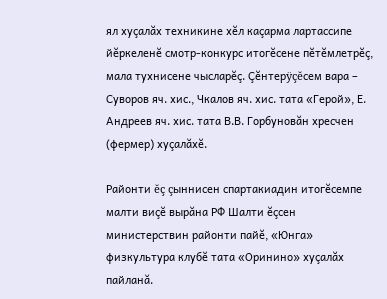ял хуçалăх техникине хĕл каçарма лартассипе йĕркеленĕ смотр-конкурс итогĕсене пĕтĕмлетрĕç, мала тухнисене чысларĕç. Çĕнтерÿçĕсем вара – Суворов яч. хис., Чкалов яч. хис. тата «Герой», Е. Андреев яч. хис. тата В.В. Горбуновăн хресчен (фермер) хуçалăхĕ.

Районти ĕç çыннисен спартакиадин итогĕсемпе малти виçĕ вырăна РФ Шалти ĕçсен министерствин районти пайĕ, «Юнга» физкультура клубĕ тата «Оринино» хуçалăх пайланă.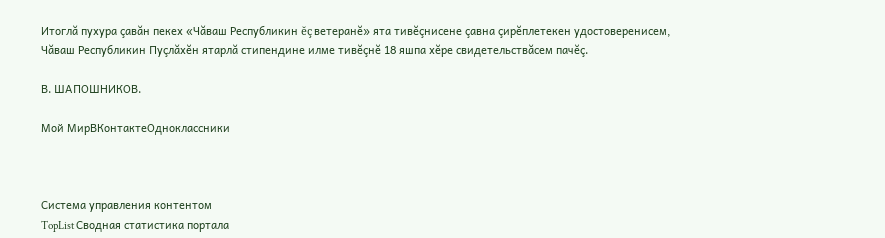Итоглă пухура çавăн пекех «Чăваш Республикин ĕç ветеранĕ» ята тивĕçнисене çавна çирĕплетекен удостоверенисем, Чăваш Республикин Пуçлăхĕн ятарлă стипендине илме тивĕçнĕ 18 яшпа хĕре свидетельствăсем пачĕç.

В. ШАПОШНИКОВ.

Мой МирВКонтактеОдноклассники



Система управления контентом
TopList Сводная статистика портала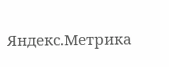Яндекс.Метрика